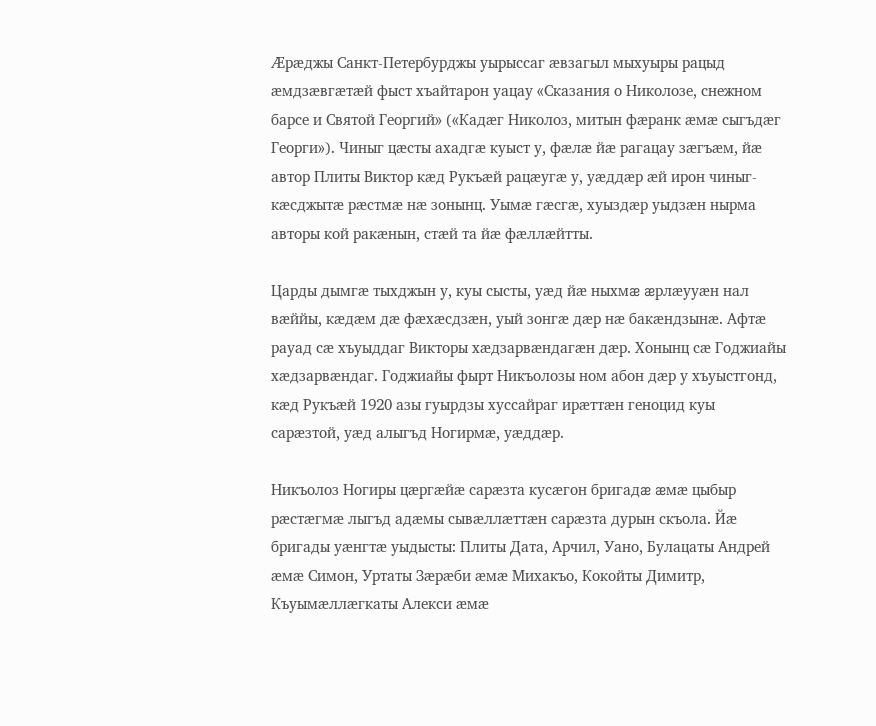Æрæджы Санкт-Петербурджы уырыссаг æвзагыл мыхуыры рацыд æмдзæвгæтæй фыст хъайтарон уацау «Сказания о Николозе, снежном барсе и Святой Георгий» («Кадæг Николоз, митын фæранк æмæ сыгъдæг Георги»). Чиныг цæсты ахадгæ куыст у, фæлæ йæ рагацау зæгъæм, йæ автор Плиты Виктор кæд Рукъæй рацæугæ у, уæддæр æй ирон чиныг-кæсджытæ рæстмæ нæ зонынц. Уымæ гæсгæ, хуыздæр уыдзæн нырма авторы кой ракæнын, стæй та йæ фæллæйтты.

Царды дымгæ тыхджын у, куы сысты, уæд йæ ныхмæ æрлæууæн нал вæййы, кæдæм дæ фæхæсдзæн, уый зонгæ дæр нæ бакæндзынæ. Афтæ рауад сæ хъуыддаг Викторы хæдзарвæндагæн дæр. Хонынц сæ Годжиайы хæдзарвæндаг. Годжиайы фырт Никъолозы ном абон дæр у хъуыстгонд, кæд Рукъæй 1920 азы гуырдзы хуссайраг ирæттæн геноцид куы сарæзтой, уæд алыгъд Ногирмæ, уæддæр.

Никъолоз Ногиры цæргæйæ сарæзта кусæгон бригадæ æмæ цыбыр рæстæгмæ лыгъд адæмы сывæллæттæн сарæзта дурын скъола. Йæ бригады уæнгтæ уыдысты: Плиты Дата, Арчил, Уано, Булацаты Андрей æмæ Симон, Уртаты Зæрæби æмæ Михакъо, Кокойты Димитр, Къуымæллæгкаты Алекси æмæ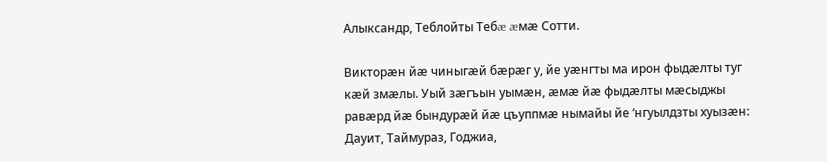Алыксандр, Теблойты Тебæ æмæ Сотти.

Викторæн йæ чиныгæй бæрæг у, йе уæнгты ма ирон фыдæлты туг кæй змæлы. Уый зæгъын уымæн, æмæ йæ фыдæлты мæсыджы равæрд йæ бындурæй йæ цъуппмæ нымайы йе ‘нгуылдзты хуызæн: Дауит, Таймураз, Годжиа,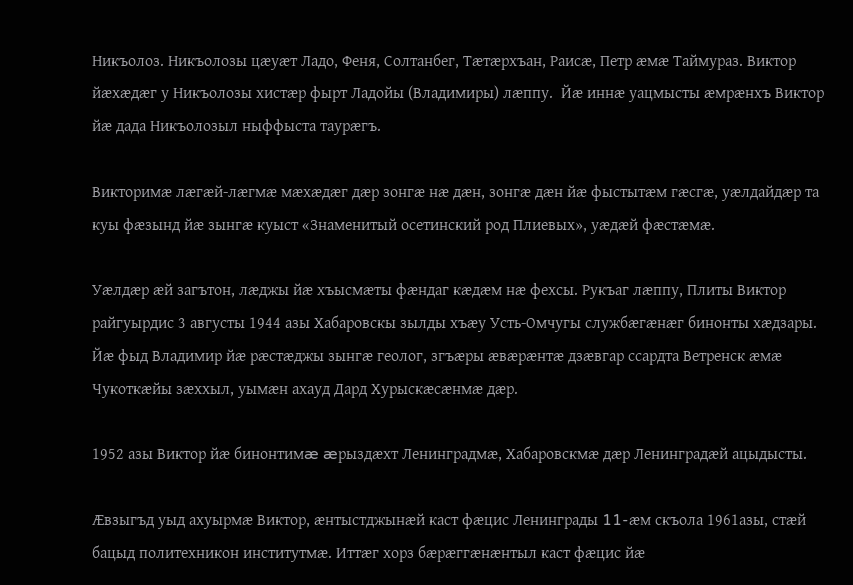Никъолоз. Никъолозы цæуæт Ладо, Феня, Солтанбег, Тæтæрхъан, Раисæ, Петр æмæ Таймураз. Виктор йæхæдæг у Никъолозы хистæр фырт Ладойы (Владимиры) лæппу.  Йæ иннæ уацмысты æмрæнхъ Виктор йæ дада Никъолозыл ныффыста таурæгъ.

Викторимæ лæгæй-лæгмæ мæхæдæг дæр зонгæ нæ дæн, зонгæ дæн йæ фыстытæм гæсгæ, уæлдайдæр та куы фæзынд йæ зынгæ куыст «Знаменитый осетинский род Плиевых», уæдæй фæстæмæ.

Уæлдæр æй загътон, лæджы йæ хъысмæты фæндаг кæдæм нæ фехсы. Рукъаг лæппу, Плиты Виктор райгуырдис 3 августы 1944 азы Хабаровскы зылды хъæу Усть-Омчугы службæгæнæг бинонты хæдзары. Йæ фыд Владимир йæ рæстæджы зынгæ геолог, згъæры æвæрæнтæ дзæвгар ссардта Ветренск æмæ Чукоткæйы зæххыл, уымæн ахауд Дард Хурыскæсæнмæ дæр.

1952 азы Виктор йæ бинонтимæ æрыздæхт Ленинградмæ, Хабаровскмæ дæр Ленинградæй ацыдысты.

Æвзыгъд уыд ахуырмæ Виктор, æнтыстджынæй каст фæцис Ленинграды 11-æм скъола 1961азы, стæй бацыд политехникон институтмæ. Иттæг хорз бæрæггæнæнтыл каст фæцис йæ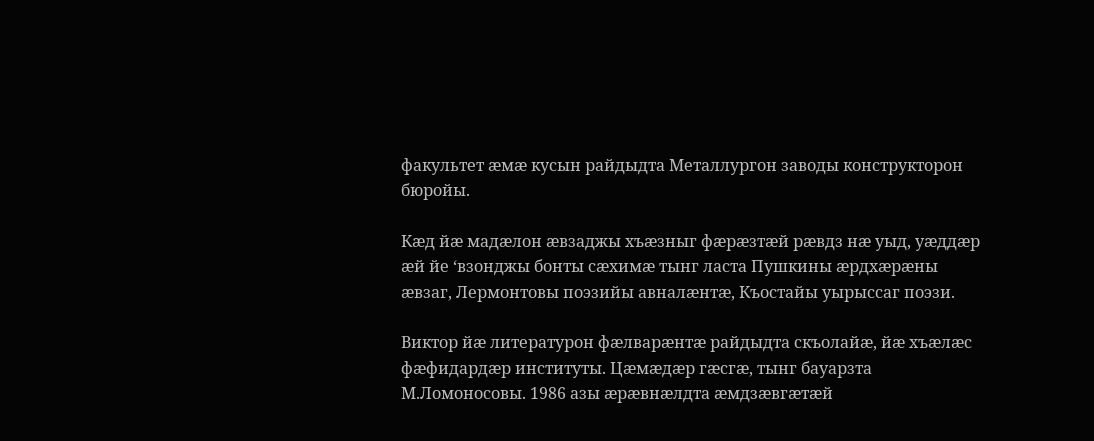факультет æмæ кусын райдыдта Металлургон заводы конструкторон бюройы.

Кæд йæ мадæлон æвзаджы хъæзныг фæрæзтæй рæвдз нæ уыд, уæддæр æй йе ‘взонджы бонты сæхимæ тынг ласта Пушкины æрдхæрæны æвзаг, Лермонтовы поэзийы авналæнтæ, Къостайы уырыссаг поэзи.

Виктор йæ литературон фæлварæнтæ райдыдта скъолайæ, йæ хъæлæс фæфидардæр институты. Цæмæдæр гæсгæ, тынг бауарзта М.Ломоносовы. 1986 азы æрæвнæлдта æмдзæвгæтæй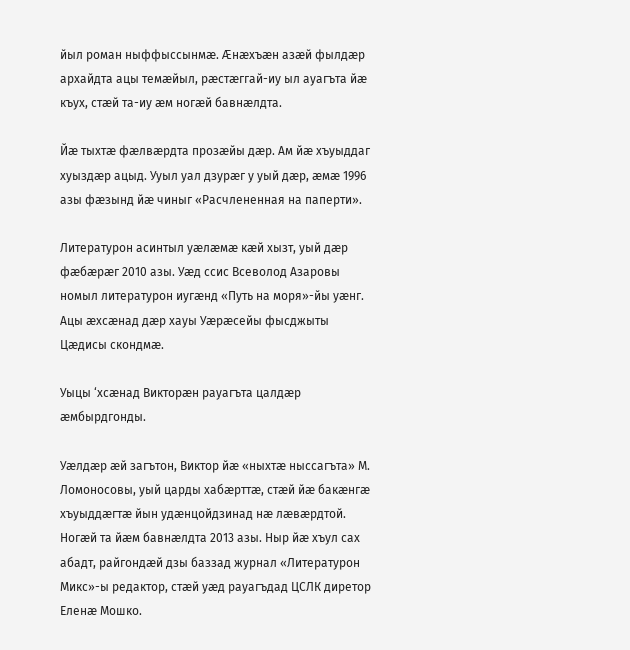йыл роман ныффыссынмæ. Æнæхъæн азæй фылдæр архайдта ацы темæйыл, рæстæггай-иу ыл ауагъта йæ къух, стæй та-иу æм ногæй бавнæлдта.

Йæ тыхтæ фæлвæрдта прозæйы дæр. Ам йæ хъуыддаг хуыздæр ацыд. Ууыл уал дзурæг у уый дæр, æмæ 1996 азы фæзынд йæ чиныг «Расчлененная на паперти».

Литературон асинтыл уæлæмæ кæй хызт, уый дæр фæбæрæг 2010 азы. Уæд ссис Всеволод Азаровы номыл литературон иугæнд «Путь на моря»-йы уæнг. Ацы æхсæнад дæр хауы Уæрæсейы фысджыты Цæдисы скондмæ.

Уыцы ‘хсæнад Викторæн рауагъта цалдæр æмбырдгонды.

Уæлдæр æй загътон, Виктор йæ «ныхтæ ныссагъта» М. Ломоносовы, уый царды хабæрттæ, стæй йæ бакæнгæ хъуыддæгтæ йын удæнцойдзинад нæ лæвæрдтой. Ногæй та йæм бавнæлдта 2013 азы. Ныр йæ хъул сах абадт, райгондæй дзы баззад журнал «Литературон Микс»-ы редактор, стæй уæд рауагъдад ЦСЛК диретор Еленæ Мошко.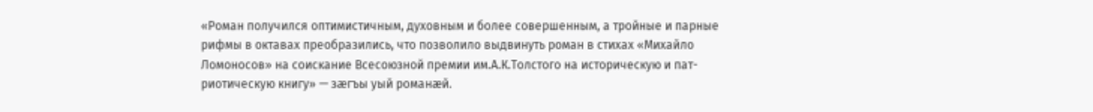«Роман получился оптимистичным, духовным и более совершенным, а тройные и парные рифмы в октавах преобразились, что позволило выдвинуть роман в стихах «Михайло Ломоносов» на соискание Всесоюзной премии им.А.К.Толстого на историческую и пат-риотическую книгу» — зæгъы уый романæй.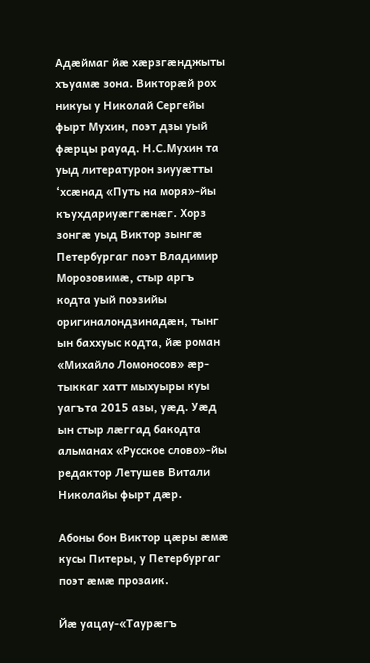Адæймаг йæ хæрзгæнджыты хъуамæ зона. Викторæй рох никуы у Николай Сергейы фырт Мухин, поэт дзы уый фæрцы рауад. Н.С.Мухин та уыд литературон зиууæтты ‘хсæнад «Путь на моря»-йы къухдариуæггæнæг. Хорз зонгæ уыд Виктор зынгæ Петербургаг поэт Владимир Морозовимæ, стыр аргъ кодта уый поэзийы оригиналондзинадæн, тынг ын баххуыс кодта, йæ роман «Михайло Ломоносов» æр-тыккаг хатт мыхуыры куы уагъта 2015 азы, уæд. Уæд ын стыр лæггад бакодта альманах «Русское слово»-йы редактор Летушев Витали Николайы фырт дæр.

Абоны бон Виктор цæры æмæ кусы Питеры, у Петербургаг поэт æмæ прозаик.

Йæ уацау-«Таурæгъ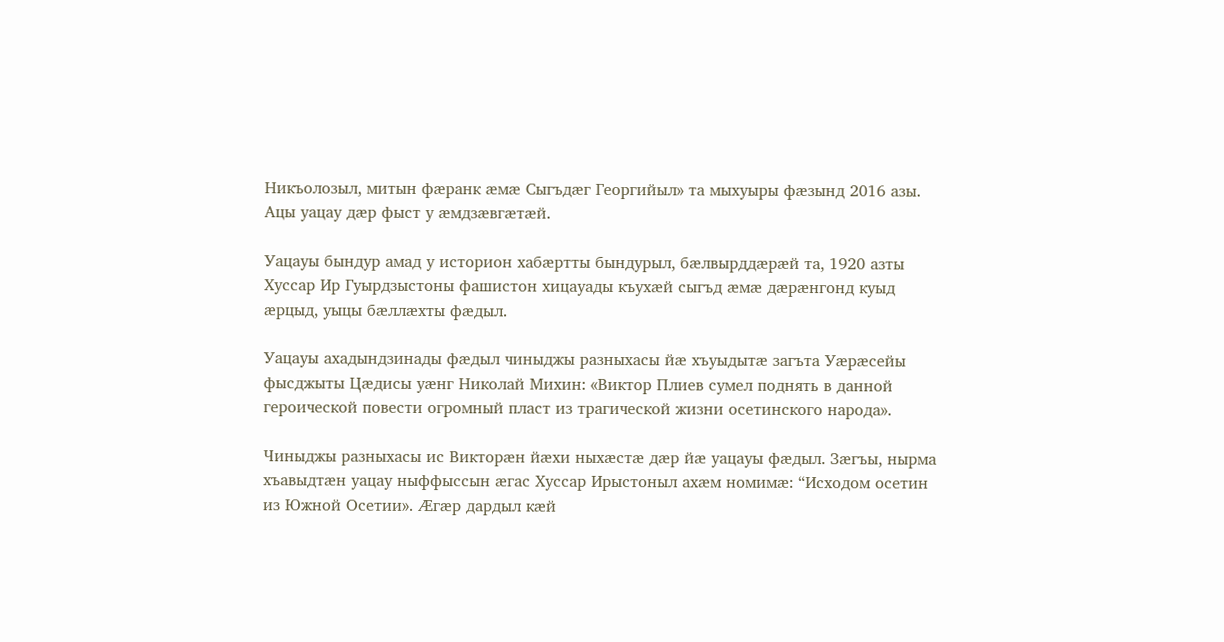Никъолозыл, митын фæранк æмæ Сыгъдæг Георгийыл» та мыхуыры фæзынд 2016 азы. Ацы уацау дæр фыст у æмдзæвгæтæй.

Уацауы бындур амад у историон хабæртты бындурыл, бæлвырддæрæй та, 1920 азты Хуссар Ир Гуырдзыстоны фашистон хицауады къухæй сыгъд æмæ дæрæнгонд куыд æрцыд, уыцы бæллæхты фæдыл.

Уацауы ахадындзинады фæдыл чиныджы разныхасы йæ хъуыдытæ загъта Уæрæсейы фысджыты Цæдисы уæнг Николай Михин: «Виктор Плиев сумел поднять в данной героической повести огромный пласт из трагической жизни осетинского народа».

Чиныджы разныхасы ис Викторæн йæхи ныхæстæ дæр йæ уацауы фæдыл. Зæгъы, нырма хъавыдтæн уацау ныффыссын æгас Хуссар Ирыстоныл ахæм номимæ: “Исходом осетин из Южной Осетии». Æгæр дардыл кæй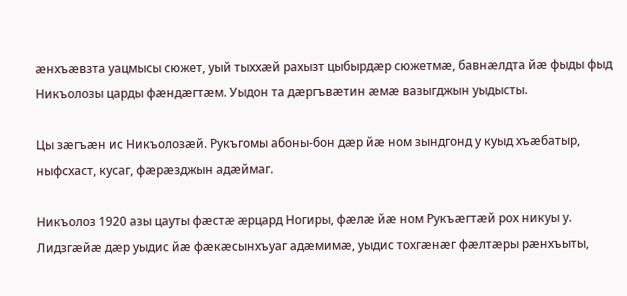æнхъæвзта уацмысы сюжет, уый тыххæй рахызт цыбырдæр сюжетмæ, бавнæлдта йæ фыды фыд Никъолозы царды фæндæгтæм. Уыдон та дæргъвæтин æмæ вазыгджын уыдысты.

Цы зæгъæн ис Никъолозæй. Рукъгомы абоны-бон дæр йæ ном зындгонд у куыд хъæбатыр, ныфсхаст, кусаг, фæрæзджын адæймаг.

Никъолоз 1920 азы цауты фæстæ æрцард Ногиры, фæлæ йæ ном Рукъæгтæй рох никуы у. Лидзгæйæ дæр уыдис йæ фæкæсынхъуаг адæмимæ, уыдис тохгæнæг фæлтæры рæнхъыты,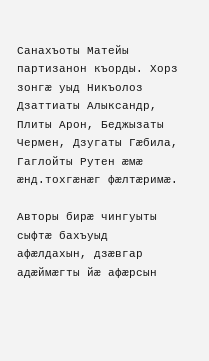Санахъоты Матейы партизанон къорды. Хорз зонгæ уыд Никъолоз Дзаттиаты Алыксандр, Плиты Арон, Беджызаты Чермен, Дзугаты Гæбила, Гаглойты Рутен æмæ æнд.тохгæнæг фæлтæримæ.

Авторы бирæ чингуыты сыфтæ бахъуыд афæлдахын, дзæвгар адæймæгты йæ афæрсын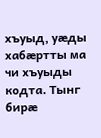хъуыд, уæды хабæртты ма чи хъуыды кодта. Тынг бирæ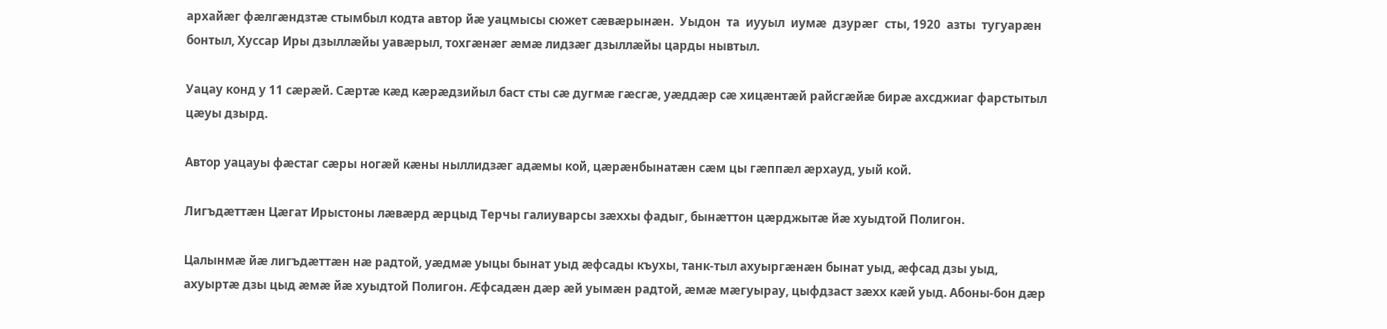архайæг фæлгæндзтæ стымбыл кодта автор йæ уацмысы сюжет сæвæрынæн.  Уыдон  та  иууыл  иумæ  дзурæг  сты, 1920  азты  тугуарæн  бонтыл, Хуссар Иры дзыллæйы уавæрыл, тохгæнæг æмæ лидзæг дзыллæйы царды нывтыл.

Уацау конд у 11 сæрæй. Сæртæ кæд кæрæдзийыл баст сты сæ дугмæ гæсгæ, уæддæр сæ хицæнтæй райсгæйæ бирæ ахсджиаг фарстытыл цæуы дзырд.

Автор уацауы фæстаг сæры ногæй кæны ныллидзæг адæмы кой, цæрæнбынатæн сæм цы гæппæл æрхауд, уый кой.

Лигъдæттæн Цæгат Ирыстоны лæвæрд æрцыд Терчы галиуварсы зæххы фадыг, бынæттон цæрджытæ йæ хуыдтой Полигон.

Цалынмæ йæ лигъдæттæн нæ радтой, уæдмæ уыцы бынат уыд æфсады къухы, танк-тыл ахуыргæнæн бынат уыд, æфсад дзы уыд, ахуыртæ дзы цыд æмæ йæ хуыдтой Полигон. Æфсадæн дæр æй уымæн радтой, æмæ мæгуырау, цыфдзаст зæхх кæй уыд. Абоны-бон дæр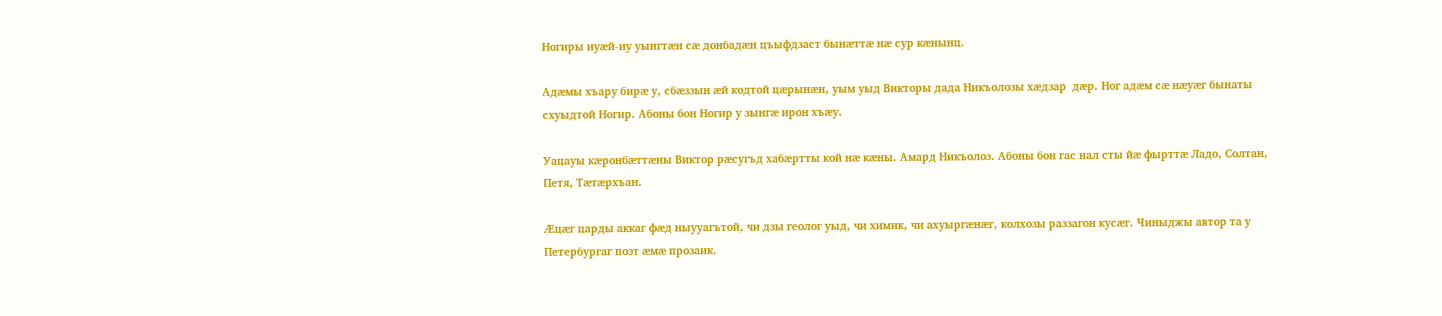Ногиры иуæй-иу уынгтæн сæ донбадæн цъыфдзаст бынæттæ нæ сур кæнынц.

Адæмы хъару бирæ у, сбæззын æй кодтой цæрынæн, уым уыд Викторы дада Никъолозы хæдзар  дæр. Ног адæм сæ нæуæг бынаты схуыдтой Ногир. Абоны бон Ногир у зынгæ ирон хъæу.

Уацауы кæронбæттæны Виктор рæсугъд хабæртты кой нæ кæны. Амард Никъолоз. Абоны бон гас нал сты йæ фырттæ Ладо, Солтан, Петя, Тæтæрхъан.

Æцæг царды аккаг фæд ныууагътой, чи дзы геолог уыд, чи химик, чи ахуыргæнæг, колхозы раззагон кусæг. Чиныджы автор та у Петербургаг поэт æмæ прозаик.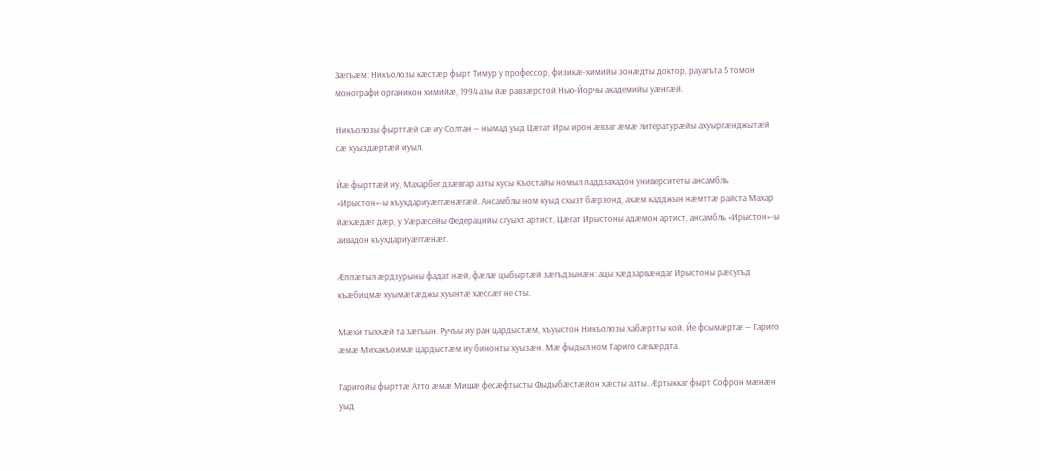Зæгъæм: Никъолозы кæстæр фырт Тимур у профессор, физикæ-химийы зонæдты доктор, рауагъта 5 томон монографи органикон химийæ, 1994 азы йæ равзæрстой Нью-Йорчы академийы уæнгæй.

Никъолозы фырттæй сæ иу Солтан — нымад уыд Цæгат Иры ирон æвзаг æмæ литературæйы ахуыргæнджытæй сæ хуыздæртæй иуыл.

Йæ фырттæй иу, Махарбег дзæвгар азты кусы Къостайы номыл паддзахадон университеты ансамбль «Ирыстон»-ы къухдариуæггæнæгæй. Ансамблы ном куыд схызт бæрзонд, ахæм кадджын нæмттæ райста Махар йæхæдæг дæр, у Уæрæсейы Федерацийы сгуыхт артист, Цæгат Ирыстоны адæмон артист, ансамбль «Ирыстон»-ы аивадон къухдариуæггæнæг.

Æппæтыл æрдзурыны фадат нæй, фæлæ цыбыртæй зæгъдзынæн: ацы хæдзарвæндаг Ирыстоны рæсугъд къæбицмæ хуымæтæджы хуынтæ хæссæг не сты.

Мæхи тыххæй та зæгъын. Ручъы иу ран цардыстæм, хъуыстон Никъолозы хабæртты кой. Йе фсымæртæ — Гариго æмæ Михакъоимæ цардыстæм иу бинонты хуызæн. Мæ фыдыл ном Гариго сæвæрдта.

Гаригойы фырттæ Атто æмæ Мишæ фесæфтысты Фыдыбæстæйон хæсты азты. Æртыккаг фырт Софрон мæнæн уыд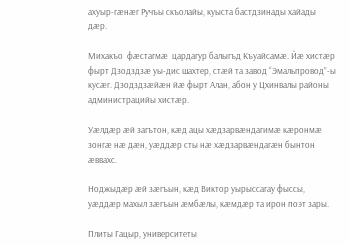ахуыр-гæнæг Ручъы скъолайы, куыста бастдзинады хайады дæр.

Михакъо  фæстагмæ  цардагур балыгъд Къуайсамæ. Йæ хистæр фырт Дзодздзæ уы-дис шахтер, стæй та завод “Эмальпровод”-ы кусæг. Дзодздзæйæн йæ фырт Алан, абон у Цхинвалы районы администрацийы хистæр.

Уæлдæр æй загътон, кæд ацы хæдзарвæндагимæ кæронмæ зонгæ нæ дæн, уæддæр сты нæ хæдзарвæндагæн бынтон æввахс.

Ноджыдæр æй зæгъын, кæд Виктор уырыссагау фыссы, уæддæр махыл зæгъын æмбæлы, кæмдæр та ирон поэт зары.

Плиты Гацыр, университеты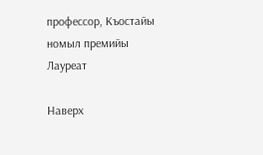профессор, Къостайы номыл премийы  Лауреат

Наверх